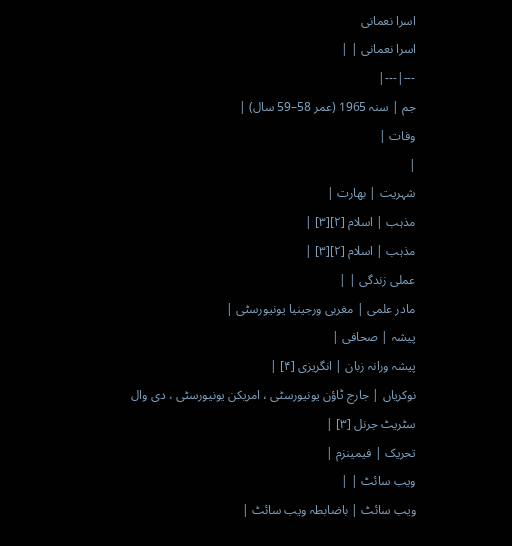اسرا نعمانی
اسرا نعمانی | |
---|---|
جم | سنہ 1965 (عمر 58–59 سال) |
وفات |
|
شہریت | بھارت |
مذہب | اسلام [۲][۳] |
مذہب | اسلام [۲][۳] |
عملی زندگی | |
مادر علمی | مغربی ورجینیا یونیورسٹی |
پیشہ | صحافی |
پیشہ ورانہ زبان | انگریزی [۴] |
نوکریاں | جارج ٹاؤن یونیورسٹی ، امریکن یونیورسٹی ، دی وال سٹریٹ جرنل [۳] |
تحریک | فیمینزم |
ویب سائٹ | |
ویب سائٹ | باضابطہ ویب سائٹ |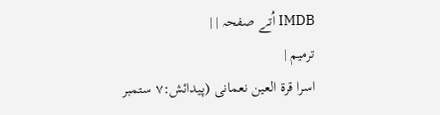IMDB اُتے صفحہ | |
ترمیم |
اسرا قرۃ العین نعمانی (پیدائش:۷ ستمبر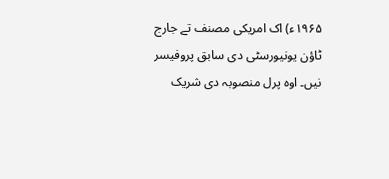۱۹۶۵ء) اک امریکی مصنف تے جارج ٹاؤن یونیورسٹی دی سابق پروفیسر نيں۔ اوہ پرل منصوبہ دی شریک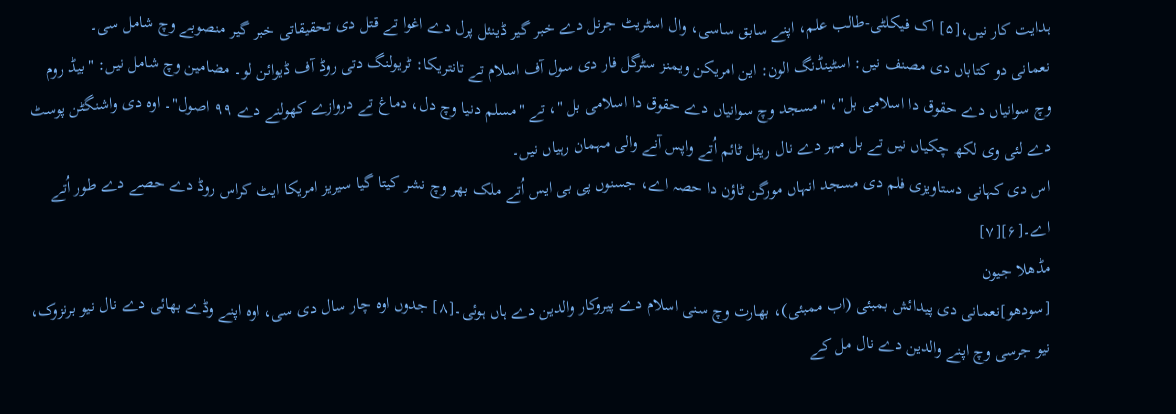ہدایت کار نيں،[۵] اک فیکلٹی-طالب علم، اپنے سابق ساسی، وال اسٹریٹ جرنل دے خبر گیر ڈینئل پرل دے اغوا تے قتل دی تحقیقاتی خبر گیر منصوبے وچ شامل سی۔
نعمانی دو کتاباں دی مصنف نيں: اسٹینڈنگ الون: این امریکن ویمنز سٹرگل فار دی سول آف اسلام تے تانتریکا: ٹریولنگ دتی روڈ آف ڈیوائن لو۔ مضامین وچ شامل نيں: "بیڈ روم وچ سوانیاں دے حقوق دا اسلامی بل"، "مسجد وچ سوانیاں دے حقوق دا اسلامی بل "، تے "مسلم دنیا وچ دل، دماغ تے دروازے کھولنے دے ۹۹ اصول"۔ اوہ دی واشنگٹن پوسٹ دے لئی وی لکھ چکیاں نيں تے بل مہر دے نال ریئل ٹائم اُتے واپس آنے والی مہمان رہیاں نيں۔
اس دی کہانی دستاویزی فلم دی مسجد انہاں مورگن ٹاؤن دا حصہ اے، جسنوں پی بی ایس اُتے ملک بھر وچ نشر کيتا گیا سیریز امریکا ایٹ کراس روڈ دے حصے دے طور اُتے اے۔[۶][۷]
مڈھلا جیون
[سودھو]نعمانی دی پیدائش بمبئی (اب ممبئی)، بھارت وچ سنی اسلام دے پیروکار والدین دے ہاں ہوئی۔[۸] جدوں اوہ چار سال دی سی، اوہ اپنے وڈے بھائی دے نال نیو برنزوک، نیو جرسی وچ اپنے والدین دے نال مل کے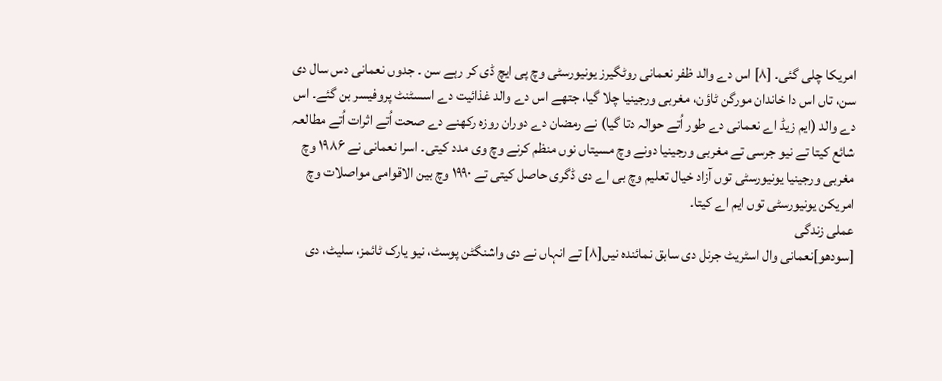امریکا چلی گئی۔ [۸] اس دے والد ظفر نعمانی روٹگیرز یونیورسٹی وچ پی ایچ ڈی کر رہے سن ۔ جدوں نعمانی دس سال دی سن، تاں اس دا خاندان مورگن ٹاؤن، مغربی ورجینیا چلا گیا، جتھے اس دے والد غذائیت دے اسسٹنٹ پروفیسر بن گئے۔ اس دے والد (ایم زیڈ اے نعمانی دے طور اُتے حوالہ دتا گیا) نے رمضان دے دوران روزہ رکھنے دے صحت اُتے اثرات اُتے مطالعہ شائع کيتا تے نیو جرسی تے مغربی ورجینیا دونے وچ مسیتاں نوں منظم کرنے وچ وی مدد کيتی۔ اسرا نعمانی نے ۱۹۸۶ وچ مغربی ورجینیا یونیورسٹی توں آزاد خیال تعلیم وچ بی اے دی ڈگری حاصل کيتی تے ۱۹۹۰ وچ بین الاقوامی مواصلات وچ امریکن یونیورسٹی توں ایم اے کيتا۔
عملی زندگی
[سودھو]نعمانی وال اسٹریٹ جرنل دی سابق نمائندہ نيں[۸] تے انہاں نے دی واشنگٹن پوسٹ، نیو یارک ٹائمز، سلیٹ، دی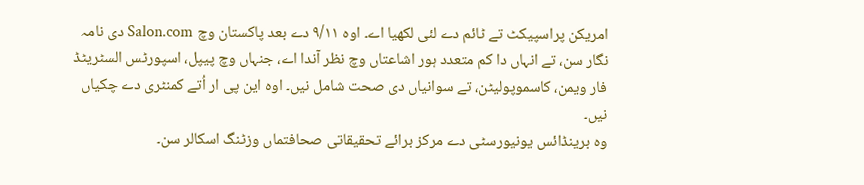امریکن پراسپیکٹ تے ٹائم دے لئی لکھیا اے۔ اوہ ۹/۱۱ دے بعد پاکستان وچ Salon.com دی نامہ نگار سن، تے انہاں دا کم متعدد ہور اشاعتاں وچ نظر آندا اے، جنہاں وچ پیپل، اسپورٹس السٹریٹڈ فار ویمن، کاسموپولیٹن، تے سوانیاں دی صحت شامل نيں۔ اوہ این پی ار اُتے کمنٹری دے چکیاں نيں۔
وہ برینڈائس یونیورسٹی دے مرکز برائے تحقیقاتی صحافتماں وزٹنگ اسکالر سن۔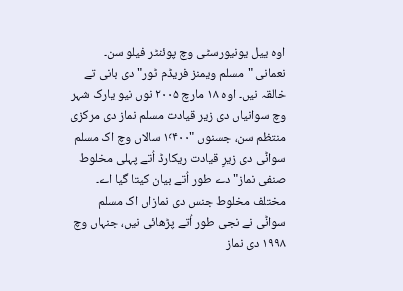اوہ ییل یونیورسٹی وچ پوئنٹر فیلو سن۔
نعمانی "مسلم ویمنز فریڈم ٹور" دی بانی تے خالقہ نيں۔ اوہ ۱۸ مارچ ۲۰۰۵ نوں نیو یارک شہر وچ سوانیاں دی زیر قیادت مسلم نماز دی مرکزی منتظم سن، جسنوں "۱٬۴۰۰ سالاں وچ اک مسلم سواݨی دی زیرِ قیادت ریکارڈ اُتے پہلی مخلوط صنفی نماز" دے طور اُتے بیان کيتا گیا اے۔ مختلف مخلوط جنس دی نمازاں اک مسلم سواݨی نے نجی طور اُتے پڑھائی نيں، جنہاں وچ ۱۹۹۸ دی نماز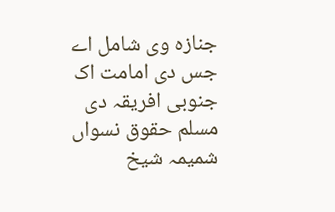جنازہ وی شامل اے جس دی امامت اک جنوبی افریقہ دی مسلم حقوق نسواں شمیمہ شیخ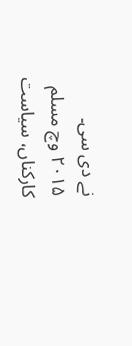نے دی سی۔
۲۰۱۵ وچ مسلم کارکناں، سیاست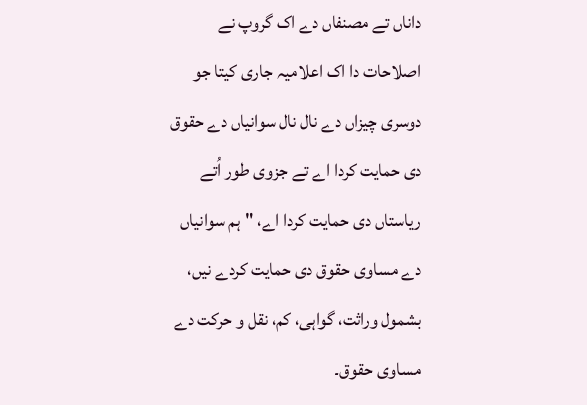داناں تے مصنفاں دے اک گروپ نے اصلاحات دا اک اعلامیہ جاری کيتا جو دوسری چیزاں دے نال نال سوانیاں دے حقوق دی حمایت کردا اے تے جزوی طور اُتے ریاستاں دی حمایت کردا اے، "ہم سوانیاں دے مساوی حقوق دی حمایت کردے نيں، بشمول وراثت، گواہی، کم، نقل و حرکت دے مساوی حقوق۔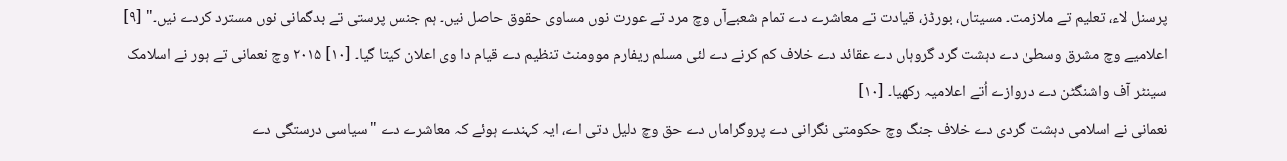پرسنل لاء، تعلیم تے ملازمت۔ مسیتاں، بورڈز، قیادت تے معاشرے دے تمام شعبےآں وچ مرد تے عورت نوں مساوی حقوق حاصل نيں۔ ہم جنس پرستی تے بدگمانی نوں مسترد کردے نيں۔" [۹] اعلامیے وچ مشرق وسطیٰ دے دہشت گرد گروہاں دے عقائد دے خلاف کم کرنے دے لئی مسلم ریفارم موومنٹ تنظیم دے قیام دا وی اعلان کيتا گیا۔ [۱۰] ۲۰۱۵ وچ نعمانی تے ہور نے اسلامک سینٹر آف واشنگٹن دے دروازے اُتے اعلامیہ رکھیا۔ [۱۰]
نعمانی نے اسلامی دہشت گردی دے خلاف جنگ وچ حکومتی نگرانی دے پروگراماں دے حق وچ دلیل دتی اے، ایہ کہندے ہوئے کہ معاشرے دے "سیاسی درستگی دے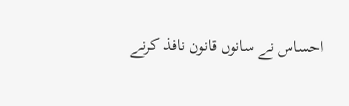احساس نے سانوں قانون نافذ کرنے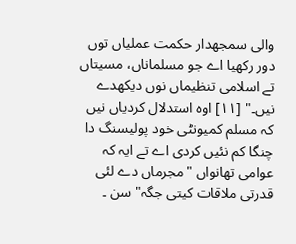والی سمجھدار حکمت عملیاں توں دور رکھیا اے جو مسلماناں، مسیتاں تے اسلامی تنظیماں نوں دیکھدے نيں۔" [۱۱] اوہ استدلال کردیاں نيں کہ مسلم کمیونٹی خود پولیسنگ دا چنگا کم نئيں کردی اے تے ایہ کہ عوامی تھانواں "مجرماں دے لئی قدرتی ملاقات کيتی جگہ" سن ۔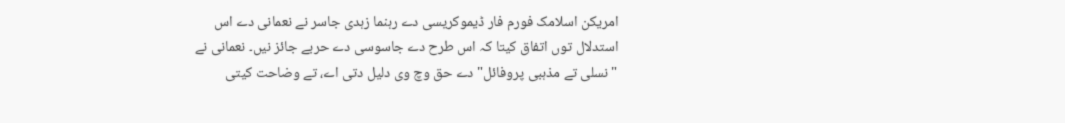امریکن اسلامک فورم فار ڈیموکریسی دے رہنما زہدی جاسر نے نعمانی دے اس استدلال توں اتفاق کيتا کہ اس طرح دے جاسوسی دے حربے جائز نيں۔ نعمانی نے "نسلی تے مذہبی پروفائل" دے حق وچ وی دلیل دتی اے، تے وضاحت کيتی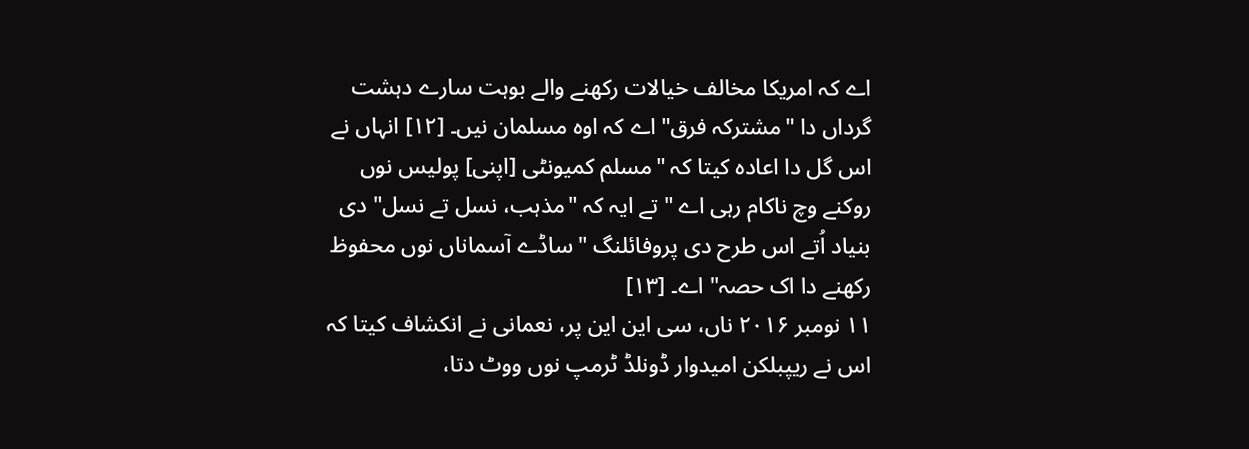اے کہ امریکا مخالف خیالات رکھنے والے بوہت سارے دہشت گرداں دا "مشترکہ فرق" اے کہ اوہ مسلمان نيں۔ [۱۲] انہاں نے اس گل دا اعادہ کيتا کہ "مسلم کمیونٹی [اپنی] پولیس نوں روکنے وچ ناکام رہی اے " تے ایہ کہ "مذہب، نسل تے نسل" دی بنیاد اُتے اس طرح دی پروفائلنگ "ساڈے آسماناں نوں محفوظ رکھنے دا اک حصہ" اے۔ [۱۳]
۱۱ نومبر ۲۰۱۶ ناں، سی این این پر، نعمانی نے انکشاف کيتا کہ اس نے ریپبلکن امیدوار ڈونلڈ ٹرمپ نوں ووٹ دتا،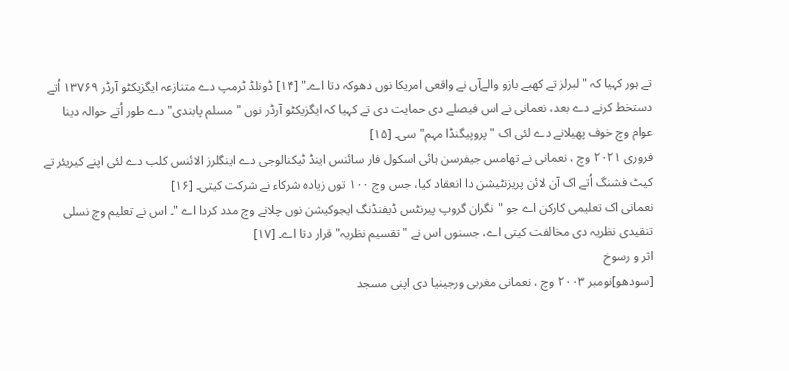تے ہور کہیا کہ "لبرلز تے کھبے بازو والےآں نے واقعی امریکا نوں دھوکہ دتا اے۔" [۱۴] ڈونلڈ ٹرمپ دے متنازعہ ایگزیکٹو آرڈر ۱۳۷۶۹ اُتے دستخط کرنے دے بعد، نعمانی نے اس فیصلے دی حمایت دی تے کہیا کہ ایگزیکٹو آرڈر نوں "مسلم پابندی" دے طور اُتے حوالہ دینا عوام وچ خوف پھیلانے دے لئی اک "پروپیگنڈا مہم" سی۔ [۱۵]
فروری ۲۰۲۱ وچ ، نعمانی نے تھامس جیفرسن ہائی اسکول فار سائنس اینڈ ٹیکنالوجی دے اینگلرز الائنس کلب دے لئی اپنے کیریئر تے کیٹ فشنگ اُتے اک آن لائن پریزنٹیشن دا انعقاد کیا، جس وچ ۱۰۰ توں زیادہ شرکاء نے شرکت کيتی۔ [۱۶]
نعمانی اک تعلیمی کارکن اے جو "نگران گروپ پیرنٹس ڈیفنڈنگ ایجوکیشن نوں چلانے وچ مدد کردا اے "۔ اس نے تعلیم وچ نسلی تنقیدی نظریہ دی مخالفت کيتی اے، جسنوں اس نے "تقسیم نظریہ" قرار دتا اے۔ [۱۷]
اثر و رسوخ
[سودھو]نومبر ۲۰۰۳ وچ ، نعمانی مغربی ورجینیا دی اپنی مسجد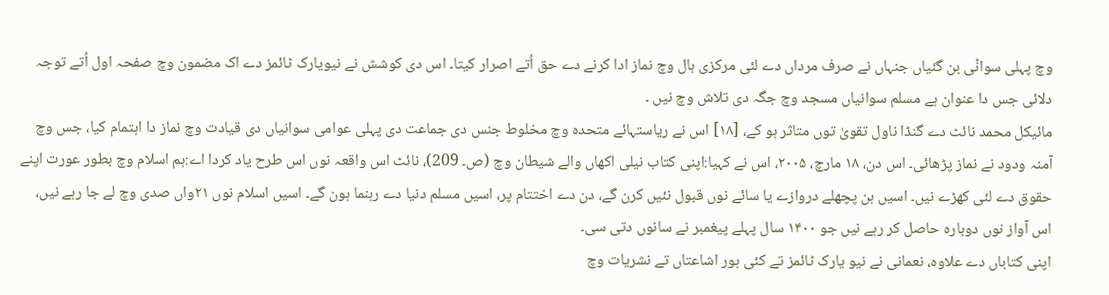وچ پہلی سواݨی بن گئياں جنہاں نے صرف مرداں دے لئی مرکزی ہال وچ نماز ادا کرنے دے حق اُتے اصرار کيتا۔ اس دی کوشش نے نیویارک ٹائمز دے اک مضمون وچ صفحہ اول اُتے توجہ دلائی جس دا عنوان ہے مسلم سوانیاں مسجد وچ جگہ دی تلاش وچ نيں ۔
مائیکل محمد نائٹ دے گنڈا ناول تقویٰ توں متاثر ہو کے، [۱۸] اس نے ریاستہائے متحدہ وچ مخلوط جنس دی جماعت دی پہلی عوامی سوانیاں دی قیادت وچ نماز دا اہتمام کیا، جس وچ آمنہ ودود نے نماز پڑھائی۔ اس دن، ۱۸ مارچ، ۲۰۰۵، اس نے کہیا:اپنی کتاب نیلی اکھاں والے شیطان وچ (ص۔ 209)، نائٹ اس واقعہ نوں اس طرح یاد کردا اے:ہم اسلام وچ بطور عورت اپنے حقوق دے لئی کھڑے نيں۔ اسيں ہن پچھلے دروازے یا سائے نوں قبول نئيں کرن گے، دن دے اختتام پر، اسيں مسلم دنیا دے رہنما ہون گے۔ اسيں اسلام نوں ۲۱واں صدی وچ لے جا رہے نيں، اس آواز نوں دوبارہ حاصل کر رہے نيں جو ۱۴۰۰ سال پہلے پیغمبر نے سانوں دتی سی۔
اپنی کتاباں دے علاوہ، نعمانی نے نیو یارک ٹائمز تے کئی ہور اشاعتاں تے نشریات وچ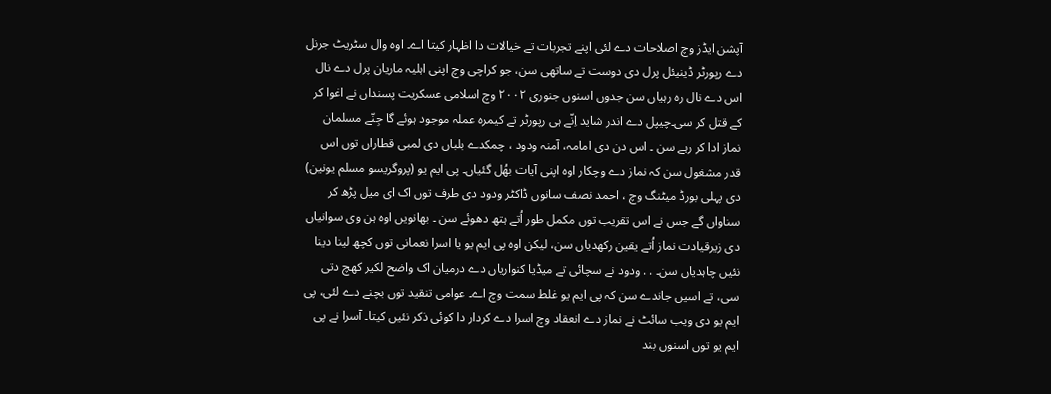آپشن ایڈز وچ اصلاحات دے لئی اپنے تجربات تے خیالات دا اظہار کيتا اے۔ اوہ وال سٹریٹ جرنل دے رپورٹر ڈینیئل پرل دی دوست تے ساتھی سن، جو کراچی وچ اپنی اہلیہ ماریان پرل دے نال اس دے نال رہ رہیاں سن جدوں اسنوں جنوری ۲۰۰۲ وچ اسلامی عسکریت پسنداں نے اغوا کر کے قتل کر سی۔چیپل دے اندر شاید اِنّے ہی رپورٹر تے کیمرہ عملہ موجود ہوئے گا جِنّے مسلمان نماز ادا کر رہے سن ۔ اس دن دی امامہ، آمنہ ودود ، چمکدے بلباں دی لمبی قطاراں توں اس قدر مشغول سن کہ نماز دے وچکار اوہ اپنی آیات بھُل گئياں۔ پی ایم یو (پروگریسو مسلم یونین) دی پہلی بورڈ میٹنگ وچ ، احمد نصف سانوں ڈاکٹر ودود دی طرف توں اک ای میل پڑھ کر سناواں گے جس نے اس تقریب توں مکمل طور اُتے ہتھ دھوئے سن ۔ بھانويں اوہ ہن وی سوانیاں دی زیرقیادت نماز اُتے یقین رکھدیاں سن، لیکن اوہ پی ایم یو یا اسرا نعمانی توں کچھ لینا دینا نئيں چاہدیاں سن۔ . . ودود نے سچائی تے میڈیا کنواریاں دے درمیان اک واضح لکیر کھچ دتی سی، تے اسيں جاندے سن کہ پی ایم یو غلط سمت وچ اے۔ عوامی تنقید توں بچنے دے لئی، پی ایم یو دی ویب سائٹ نے نماز دے انعقاد وچ اسرا دے کردار دا کوئی ذکر نئيں کيتا۔ آسرا نے پی ایم یو توں اسنوں بند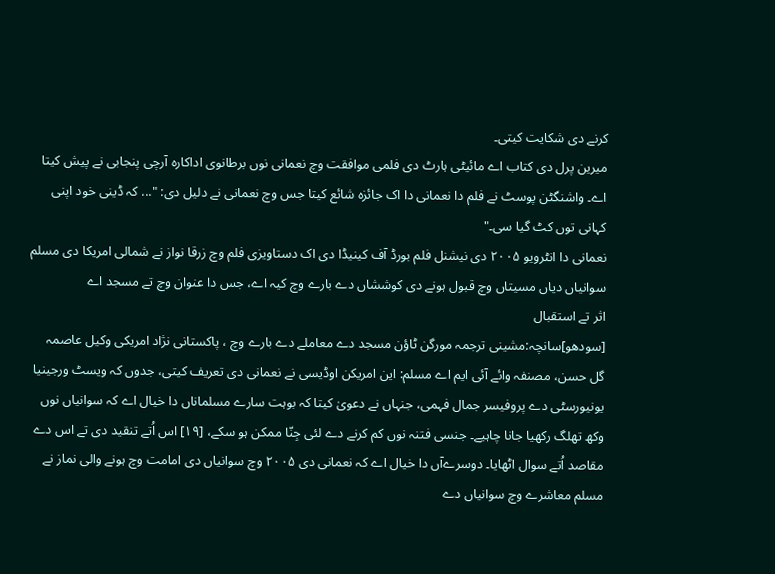کرنے دی شکایت کیتی۔
میرین پرل دی کتاب اے مائیٹی ہارٹ دی فلمی موافقت وچ نعمانی نوں برطانوی اداکارہ آرچی پنجابی نے پیش کيتا اے۔ واشنگٹن پوسٹ نے فلم دا نعمانی دا اک جائزہ شائع کيتا جس وچ نعمانی نے دلیل دی: "... کہ ڈینی خود اپنی کہانی توں کٹ گیا سی۔"
نعمانی دا انٹرویو ۲۰۰۵ دی نیشنل فلم بورڈ آف کینیڈا دی اک دستاویزی فلم وچ زرقا نواز نے شمالی امریکا دی مسلم سوانیاں دیاں مسیتاں وچ قبول ہونے دی کوششاں دے بارے وچ کیہ اے، جس دا عنوان وچ تے مسجد اے
اثر تے استقبال
[سودھو]سانچہ:مشینی ترجمہ مورگن ٹاؤن مسجد دے معاملے دے بارے وچ ، پاکستانی نژاد امریکی وکیل عاصمہ گل حسن، مصنفہ وائے آئی ایم اے مسلم: این امریکن اوڈیسی نے نعمانی دی تعریف کيتی، جدوں کہ ویسٹ ورجینیا یونیورسٹی دے پروفیسر جمال فہمی، جنہاں نے دعویٰ کيتا کہ بوہت سارے مسلماناں دا خیال اے کہ سوانیاں نوں وکھ تھلگ رکھیا جانا چاہیے۔ جنسی فتنہ نوں کم کرنے دے لئی جِنّا ممکن ہو سکے، [۱۹] اس اُتے تنقید دی تے اس دے مقاصد اُتے سوال اٹھایا۔ دوسرےآں دا خیال اے کہ نعمانی دی ۲۰۰۵ وچ سوانیاں دی امامت وچ ہونے والی نماز نے مسلم معاشرے وچ سوانیاں دے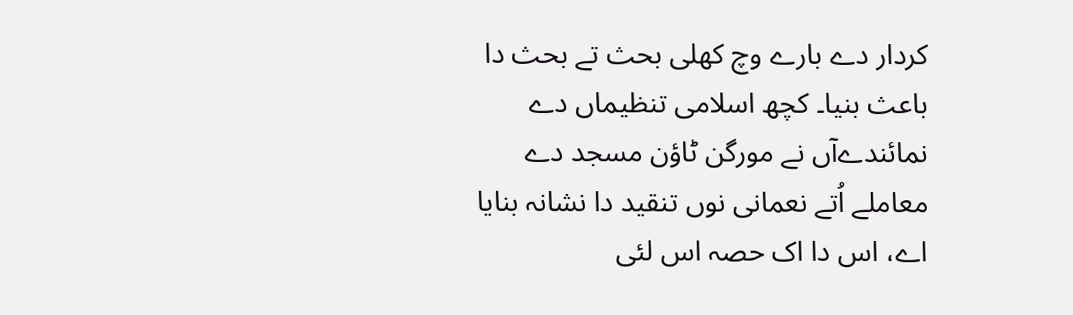کردار دے بارے وچ کھلی بحث تے بحث دا باعث بنیا۔ کچھ اسلامی تنظیماں دے نمائندےآں نے مورگن ٹاؤن مسجد دے معاملے اُتے نعمانی نوں تنقید دا نشانہ بنایا اے، اس دا اک حصہ اس لئی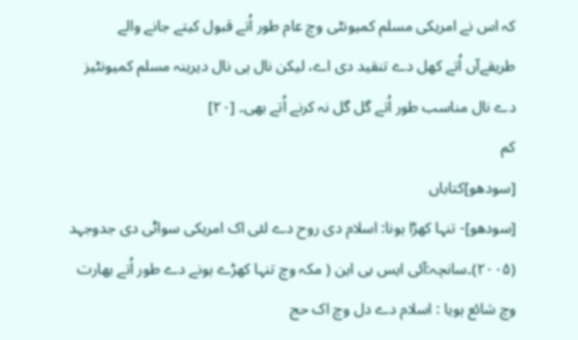کہ اس نے امریکی مسلم کمیونٹی وچ عام طور اُتے قبول کیتے جانے والے طریقےآں اُتے کھل دے تنقید دی اے، لیکن نال ہی نال دیرینہ مسلم کمیونٹیز دے نال مناسب طور اُتے گل گل نہ کرنے اُتے بھی۔ [۲۰]
کم
[سودھو]کتاباں
[سودھو]- تنہا کھڑا ہونا: اسلام دی روح دے لئی اک امریکی سواݨی دی جدوجہد (۲۰۰۵)۔سانچہ:آئی ایس بی این ( مکہ وچ تنہا کھڑے ہونے دے طور اُتے بھارت وچ شائع ہويا : اسلام دے دل وچ اک حج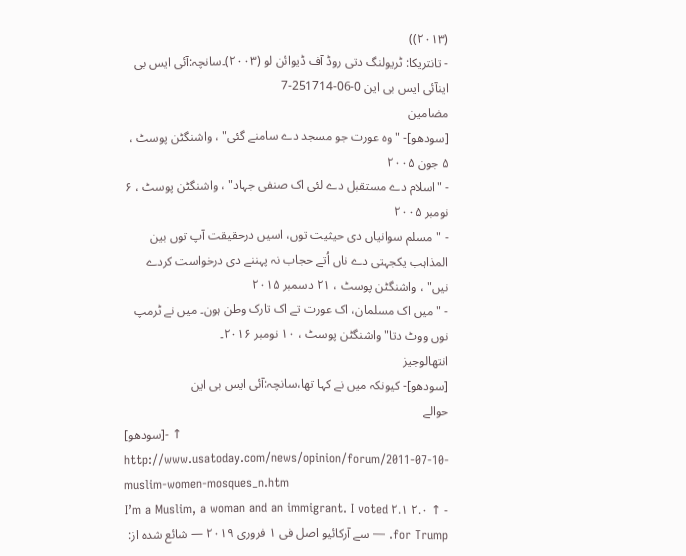(۲۰۱۳))
- تانتریکا: ٹریولنگ دتی روڈ آف ڈیوائن لو (۲۰۰۳)۔سانچہ:آئی ایس بی اینآئی ایس بی این 0-06-251714-7
مضامین
[سودھو]- "وہ عورت جو مسجد دے سامنے گئی" ، واشنگٹن پوسٹ ، ۵ جون ۲۰۰۵
- "اسلام دے مستقبل دے لئی اک صنفی جہاد" ، واشنگٹن پوسٹ ، ۶ نومبر ۲۰۰۵
- "مسلم سوانیاں دی حیثیت توں، اسيں درحقیقت آپ توں بین المذاہب یکجہتی دے ناں اُتے حجاب نہ پہننے دی درخواست کردے نيں" ، واشنگٹن پوسٹ ، ۲۱ دسمبر ۲۰۱۵
- "ميں اک مسلمان، اک عورت تے اک تارک وطن ہون۔ ميں نے ٹرمپ نوں ووٹ دتا" واشنگٹن پوسٹ ، ۱۰ نومبر ۲۰۱۶۔
انتھالوجیز
[سودھو]- کیونکہ میں نے کہا تھا،سانچہ:آئی ایس بی این
حوالے
[سودھو]- ↑ http://www.usatoday.com/news/opinion/forum/2011-07-10-muslim-women-mosques_n.htm
- ↑ ۲.۰ ۲.۱ I’m a Muslim, a woman and an immigrant. I voted for Trump. — سے آرکائیو اصل فی ۱ فروری ۲۰۱۹ — شائع شدہ از: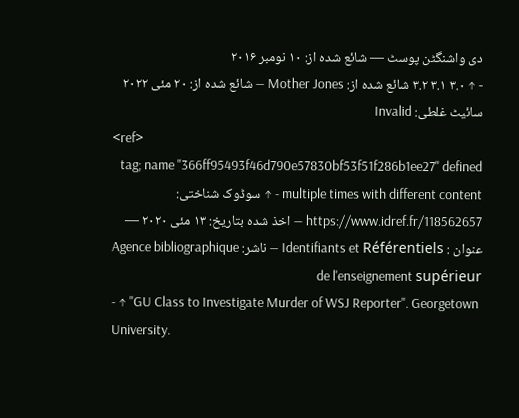دی واشنگٹن پوسٹ — شائع شدہ از: ۱۰ نومبر ۲۰۱۶
- ↑ ۳.۰ ۳.۱ ۳.۲ شائع شدہ از: Mother Jones — شائع شدہ از: ۲۰ مئی ۲۰۲۲ سائیٹ غلطی: Invalid
<ref>
tag; name "366ff95493f46d790e57830bf53f51f286b1ee27" defined multiple times with different content - ↑ سوڈوک شناختی: https://www.idref.fr/118562657 — اخذ شدہ بتاریخ: ۱۳ مئی ۲۰۲۰ — عنوان : Identifiants et Référentiels — ناشر: Agence bibliographique de l'enseignement supérieur
- ↑ "GU Class to Investigate Murder of WSJ Reporter". Georgetown University.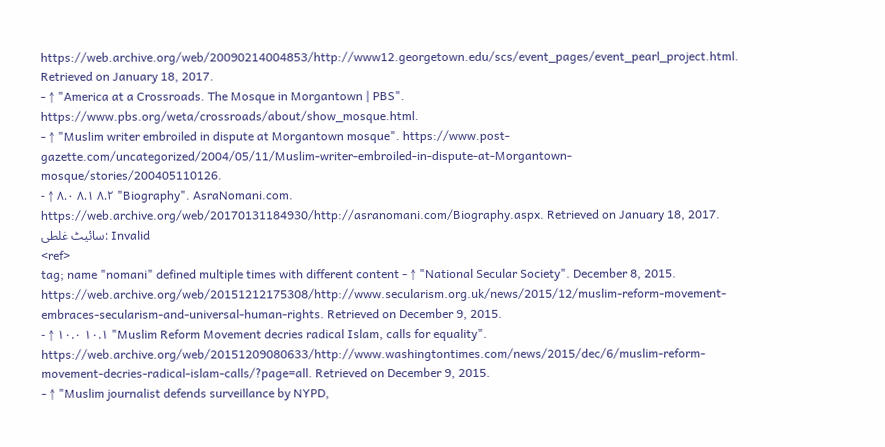https://web.archive.org/web/20090214004853/http://www12.georgetown.edu/scs/event_pages/event_pearl_project.html. Retrieved on January 18, 2017.
- ↑ "America at a Crossroads. The Mosque in Morgantown | PBS". https://www.pbs.org/weta/crossroads/about/show_mosque.html.
- ↑ "Muslim writer embroiled in dispute at Morgantown mosque". https://www.post-gazette.com/uncategorized/2004/05/11/Muslim-writer-embroiled-in-dispute-at-Morgantown-mosque/stories/200405110126.
- ↑ ۸.۰ ۸.۱ ۸.۲ "Biography". AsraNomani.com. https://web.archive.org/web/20170131184930/http://asranomani.com/Biography.aspx. Retrieved on January 18, 2017. سائیٹ غلطی: Invalid
<ref>
tag; name "nomani" defined multiple times with different content - ↑ "National Secular Society". December 8, 2015. https://web.archive.org/web/20151212175308/http://www.secularism.org.uk/news/2015/12/muslim-reform-movement-embraces-secularism-and-universal-human-rights. Retrieved on December 9, 2015.
- ↑ ۱۰.۰ ۱۰.۱ "Muslim Reform Movement decries radical Islam, calls for equality". https://web.archive.org/web/20151209080633/http://www.washingtontimes.com/news/2015/dec/6/muslim-reform-movement-decries-radical-islam-calls/?page=all. Retrieved on December 9, 2015.
- ↑ "Muslim journalist defends surveillance by NYPD,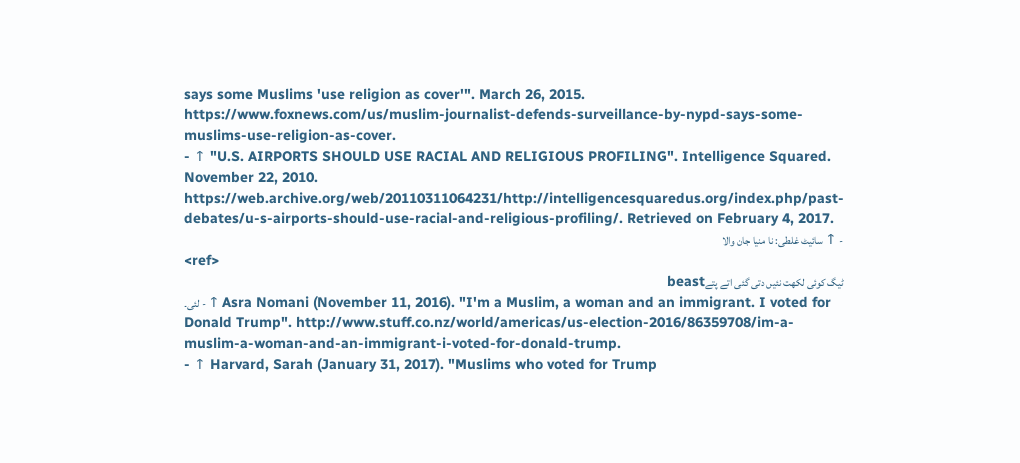says some Muslims 'use religion as cover'". March 26, 2015. https://www.foxnews.com/us/muslim-journalist-defends-surveillance-by-nypd-says-some-muslims-use-religion-as-cover.
- ↑ "U.S. AIRPORTS SHOULD USE RACIAL AND RELIGIOUS PROFILING". Intelligence Squared. November 22, 2010. https://web.archive.org/web/20110311064231/http://intelligencesquaredus.org/index.php/past-debates/u-s-airports-should-use-racial-and-religious-profiling/. Retrieved on February 4, 2017.
- ↑ سائیٹ غلطی: نا منیا جان والا
<ref>
ٹیگ کوئی لکھت نئیں دتی گئی اتے پتےbeast
لئی۔ - ↑ Asra Nomani (November 11, 2016). "I'm a Muslim, a woman and an immigrant. I voted for Donald Trump". http://www.stuff.co.nz/world/americas/us-election-2016/86359708/im-a-muslim-a-woman-and-an-immigrant-i-voted-for-donald-trump.
- ↑ Harvard, Sarah (January 31, 2017). "Muslims who voted for Trump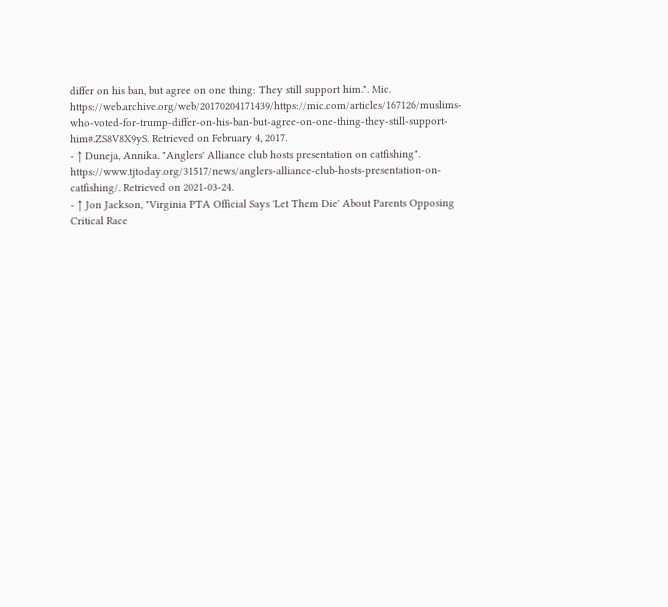differ on his ban, but agree on one thing: They still support him.". Mic. https://web.archive.org/web/20170204171439/https://mic.com/articles/167126/muslims-who-voted-for-trump-differ-on-his-ban-but-agree-on-one-thing-they-still-support-him#.ZS8V8X9yS. Retrieved on February 4, 2017.
- ↑ Duneja, Annika. "Anglers' Alliance club hosts presentation on catfishing". https://www.tjtoday.org/31517/news/anglers-alliance-club-hosts-presentation-on-catfishing/. Retrieved on 2021-03-24.
- ↑ Jon Jackson, "Virginia PTA Official Says 'Let Them Die' About Parents Opposing Critical Race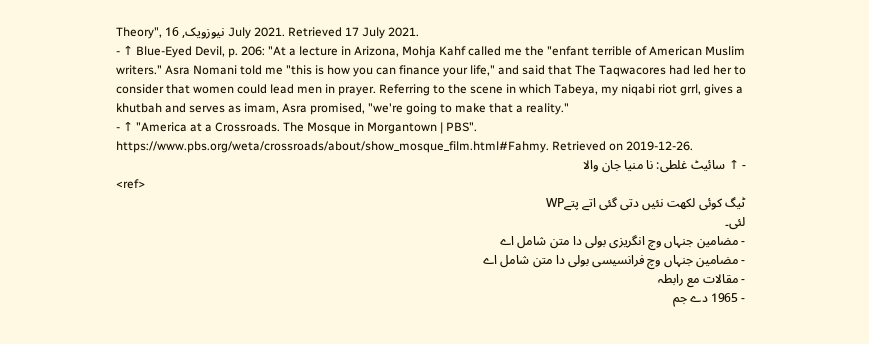Theory", نیوزویک, 16 July 2021. Retrieved 17 July 2021.
- ↑ Blue-Eyed Devil, p. 206: "At a lecture in Arizona, Mohja Kahf called me the "enfant terrible of American Muslim writers." Asra Nomani told me "this is how you can finance your life," and said that The Taqwacores had led her to consider that women could lead men in prayer. Referring to the scene in which Tabeya, my niqabi riot grrl, gives a khutbah and serves as imam, Asra promised, "we're going to make that a reality."
- ↑ "America at a Crossroads. The Mosque in Morgantown | PBS". https://www.pbs.org/weta/crossroads/about/show_mosque_film.html#Fahmy. Retrieved on 2019-12-26.
- ↑ سائیٹ غلطی: نا منیا جان والا
<ref>
ٹیگ کوئی لکھت نئیں دتی گئی اتے پتےWP
لئی۔
- مضامین جنہاں وچ انگریزی بولی دا متن شامل اے
- مضامین جنہاں وچ فرانسیسی بولی دا متن شامل اے
- مقالات مع رابطہ
- 1965 دے جم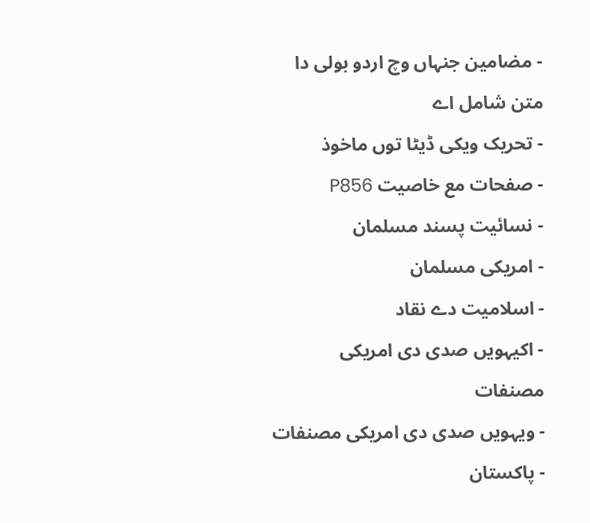- مضامین جنہاں وچ اردو بولی دا متن شامل اے
- تحریک ویکی ڈیٹا توں ماخوذ
- صفحات مع خاصیت P856
- نسائیت پسند مسلمان
- امریکی مسلمان
- اسلامیت دے نقاد
- اکیہويں صدی دی امریکی مصنفات
- ویہويں صدی دی امریکی مصنفات
- پاکستان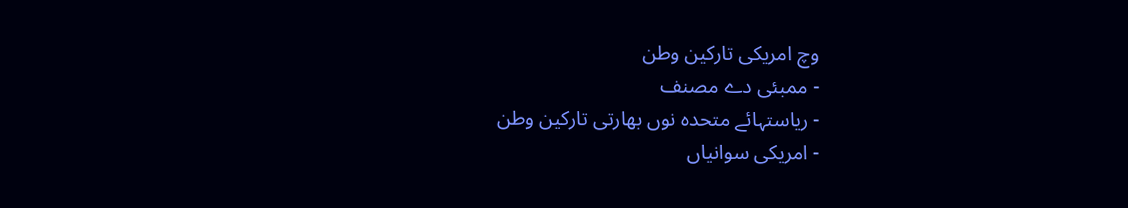وچ امریکی تارکین وطن
- ممبئی دے مصنف
- ریاستہائے متحدہ نوں بھارتی تارکین وطن
- امریکی سوانیاں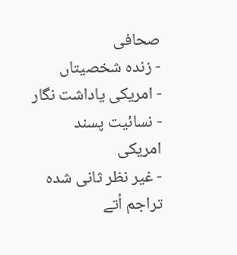صحافی
- زندہ شخصیتاں
- امریکی یاداشت نگار
- نسائیت پسند امریکی
- غیر نظر ثانی شدہ تراجم اُتے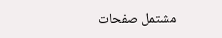مشتمل صفحات